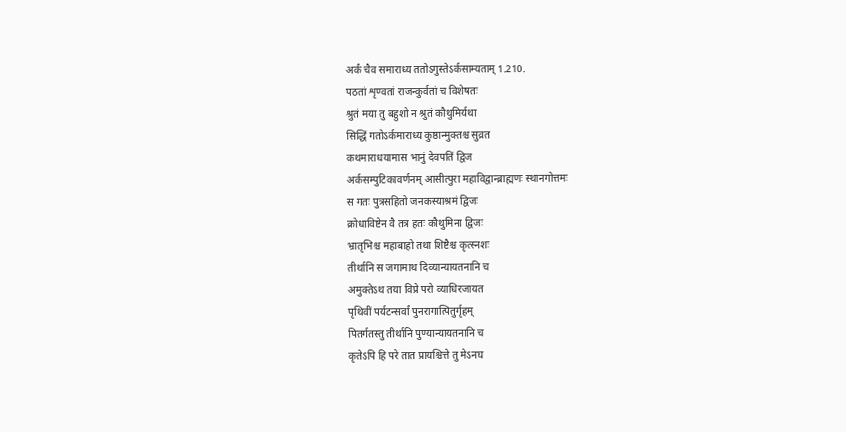अर्कं चैव समाराध्य ततोऽगुस्तेऽर्कसाम्यताम् 1.210.
पठतां शृण्वतां राजन्कुर्वतां च विशेषतः
श्रुतं मया तु बहुशो न श्रुतं कौथुमिर्यथा
सिद्धिं गतोऽर्कमाराध्य कुष्ठान्मुक्तश्च सुव्रत
कथमाराधयामास भानुं देवपतिं द्विज
अर्कसम्पुटिकावर्णनम् आसीत्पुरा महाविद्वान्ब्राह्मणः स्थानगोत्तमः
स गतः पुत्रसहितो जनकस्याश्रमं द्विजः
क्रोधाविष्टेन वै तत्र हतः कौथुमिना द्विजः
भ्रातृभिश्च महाबाहो तथा शिष्टैश्च कृत्स्नशः
तीर्थानि स जगामाथ दिव्यान्यायतनानि च
अमुक्तेऽथ तया विप्रे परो व्याधिरजायत
पृथिवीं पर्यटन्सर्वां पुनरागात्पितुर्गृहम्
पितर्गतस्तु तीर्थानि पुण्यान्यायतनानि च
कृतेऽपि हि परे तात प्रायश्चित्ते तु मेऽनघ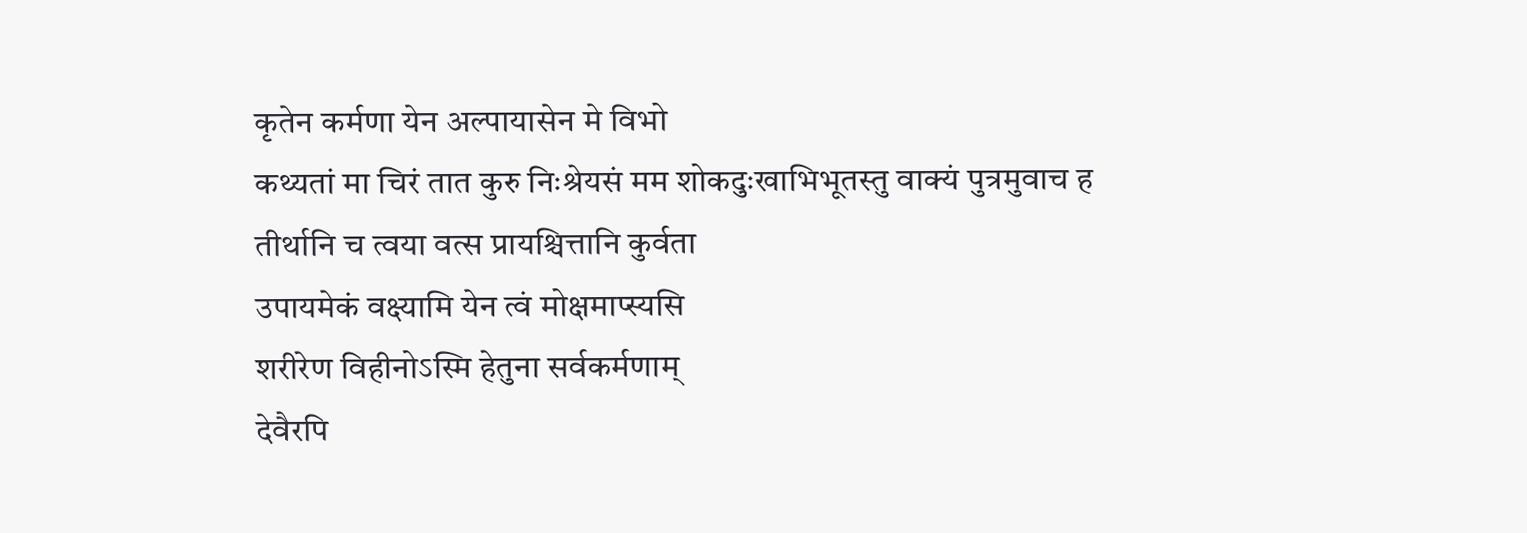कृतेन कर्मणा येन अल्पायासेन मे विभो
कथ्यतां मा चिरं तात कुरु निःश्रेयसं मम शोकदुःखाभिभूतस्तु वाक्यं पुत्रमुवाच ह
तीर्थानि च त्वया वत्स प्रायश्चित्तानि कुर्वता
उपायमेकं वक्ष्यामि येन त्वं मोक्षमाप्स्यसि
शरीरेण विहीनोऽस्मि हेतुना सर्वकर्मणाम्
देवैरपि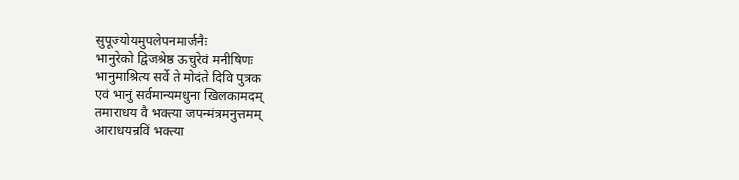सुपूज्योयमुपलेपनमार्जनैः
भानुरेको द्विजश्रेष्ठ ऊचुरेवं मनीषिणः
भानुमाश्रित्य सर्वे ते मोदंते दिवि पुत्रक
एवं भानुं सर्वमान्यमधुना खिलकामदम्
तमाराधय वै भक्त्या जपन्मंत्रमनुत्तमम्
आराधयन्रविं भक्त्या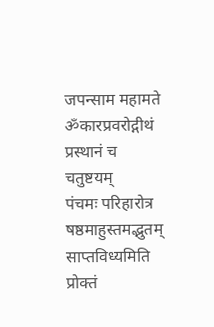जपन्साम महामते
ॐकारप्रवरोद्गीथं प्रस्थानं च चतुष्टयम्
पंचमः परिहारोत्र षष्ठमाहुस्तमद्भुतम्
साप्तविध्यमिति प्रोक्तं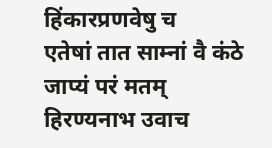हिंकारप्रणवेषु च
एतेषां तात साम्नां वै कंठे जाप्यं परं मतम्
हिरण्यनाभ उवाच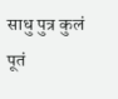साधु पुत्र कुलं पूतं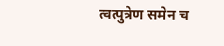त्वत्पुत्रेण समेन च